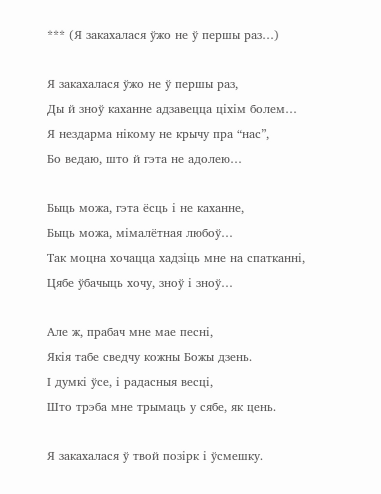*** (Я закахалася ўжо не ў першы раз…)

Я закахалася ўжо не ў першы раз,
Ды й зноў каханне адзавецца ціхім болем…
Я нездарма нікому не крычу пра “нас”,
Бо ведаю, што й гэта не адолею…

Быць можа, гэта ёсць і не каханне,
Быць можа, мімалётная любоў…
Так моцна хочацца хадзіць мне на спатканні,
Цябе ўбачыць хочу, зноў і зноў…

Але ж, прабач мне мае песні,
Якія табе сведчу кожны Божы дзень.
І думкі ўсе, і радасныя весці,
Што трэба мне трымаць у сябе, як цень.

Я закахалася ў твой позірк і ўсмешку.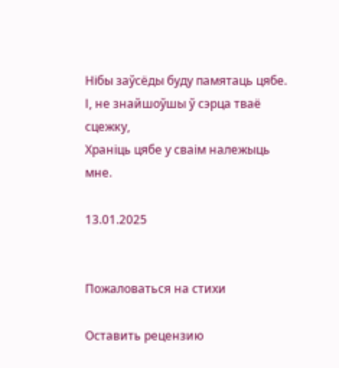Нібы заўсёды буду памятаць цябе.
І, не знайшоўшы ў сэрца тваё сцежку,
Храніць цябе у сваім належыць мне.

13.01.2025


Пожаловаться на стихи

Оставить рецензию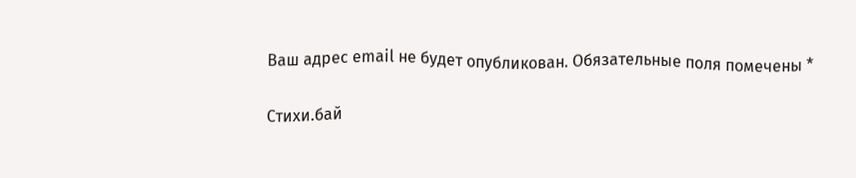Ваш адрес email не будет опубликован. Обязательные поля помечены *

Стихи.бай